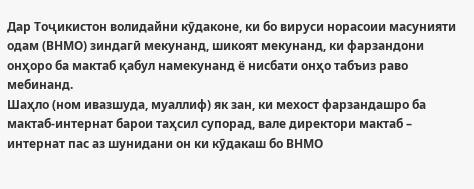Дар Тоҷикистон волидайни кӯдаконе, ки бо вируси норасоии масунияти одам (ВНМО) зиндагӣ мекунанд, шикоят мекунанд, ки фарзандони онҳоро ба мактаб қабул намекунанд ё нисбати онҳо табъиз раво мебинанд.
Шаҳло (ном ивазшуда, муаллиф) як зан, ки мехост фарзандашро ба мактаб-интернат барои таҳсил супорад, вале директори мактаб – интернат пас аз шунидани он ки кӯдакаш бо ВНМО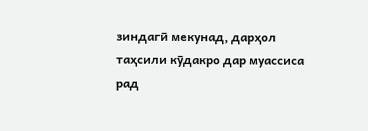зиндагӣ мекунад, дарҳол таҳсили кӯдакро дар муассиса рад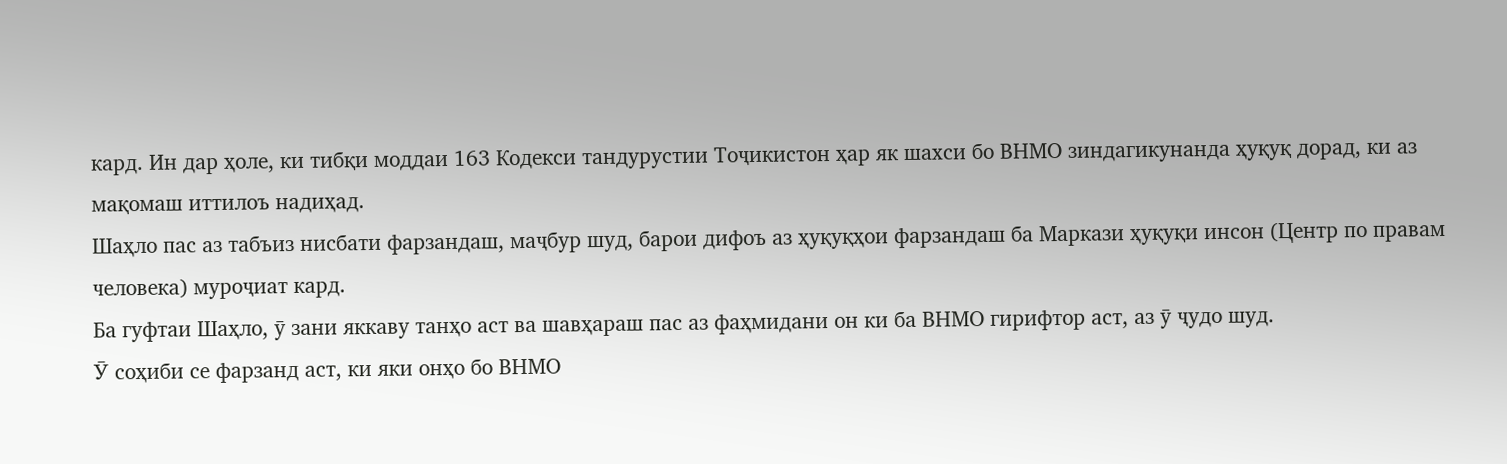кард. Ин дар ҳоле, ки тибқи моддаи 163 Кодекси тандурустии Тоҷикистон ҳар як шахси бо ВНМО зиндагикунанда ҳуқуқ дорад, ки аз мақомаш иттилоъ надиҳад.
Шаҳло пас аз табъиз нисбати фарзандаш, маҷбур шуд, барои дифоъ аз ҳуқуқҳои фарзандаш ба Маркази ҳуқуқи инсон (Центр по правам человека) муроҷиат кард.
Ба гуфтаи Шаҳло, ӯ зани яккаву танҳо аст ва шавҳараш пас аз фаҳмидани он ки ба ВНМО гирифтор аст, аз ӯ ҷудо шуд.
Ӯ соҳиби се фарзанд аст, ки яки онҳо бо ВНМО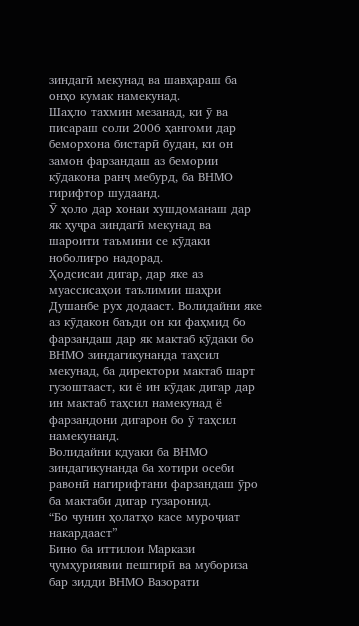зиндагӣ мекунад ва шавҳараш ба онҳо кумак намекунад.
Шаҳло тахмин мезанад, ки ӯ ва писараш соли 2006 ҳангоми дар беморхона бистарӣ будан, ки он замон фарзандаш аз бемории кӯдакона ранҷ мебурд, ба ВНМО гирифтор шудаанд.
Ӯ ҳоло дар хонаи хушдоманаш дар як ҳуҷра зиндагӣ мекунад ва шароити таъмини се кӯдаки ноболиғро надорад.
Ҳодсисаи дигар, дар яке аз муассисаҳои таълимии шаҳри Душанбе рух додааст. Волидайни яке аз кӯдакон баъди он ки фаҳмид бо фарзандаш дар як мактаб кӯдаки бо ВНМО зиндагикунанда таҳсил мекунад, ба директори мактаб шарт гузоштааст, ки ё ин кӯдак дигар дар ин мактаб таҳсил намекунад ё фарзандони дигарон бо ӯ таҳсил намекунанд.
Волидайни кдуаки ба ВНМО зиндагикунанда ба хотири осеби равонӣ нагирифтани фарзандаш ӯро ба мактаби дигар гузаронид.
“Бо чунин ҳолатҳо касе муроҷиат накардааст”
Бино ба иттилои Маркази ҷумҳуриявии пешгирӣ ва мубориза бар зидди ВНМО Вазорати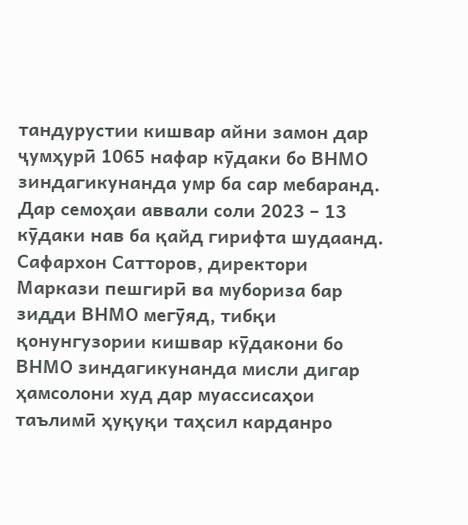тандурустии кишвар айни замон дар ҷумҳурӣ 1065 нафар кӯдаки бо ВНМО зиндагикунанда умр ба сар мебаранд. Дар семоҳаи аввали соли 2023 – 13 кӯдаки нав ба қайд гирифта шудаанд.
Сафархон Сатторов, директори Маркази пешгирӣ ва мубориза бар зидди ВНМО мегӯяд, тибқи қонунгузории кишвар кӯдакони бо ВНМО зиндагикунанда мисли дигар ҳамсолони худ дар муассисаҳои таълимӣ ҳуқуқи таҳсил карданро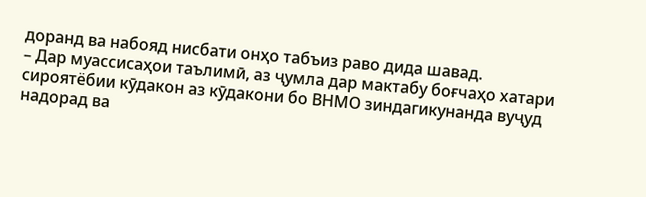доранд ва набояд нисбати онҳо табъиз раво дида шавад.
– Дар муассисаҳои таълимӣ, аз ҷумла дар мактабу боғчаҳо хатари сироятёбии кӯдакон аз кӯдакони бо ВНМО зиндагикунанда вуҷуд надорад ва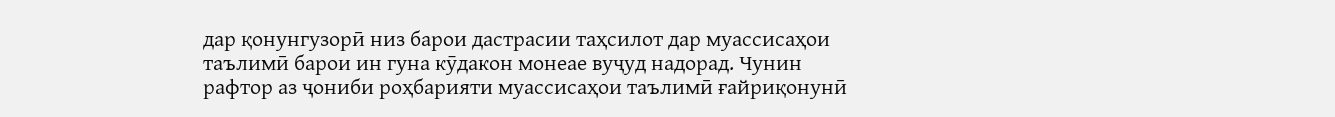дар қонунгузорӣ низ барои дастрасии таҳсилот дар муассисаҳои таълимӣ барои ин гуна кӯдакон монеае вуҷуд надорад. Чунин рафтор аз ҷониби роҳбарияти муассисаҳои таълимӣ ғайриқонунӣ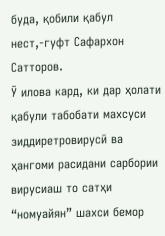буда, қобили қабул нест,-гуфт Сафархон Сатторов.
Ӯ илова кард, ки дар ҳолати қабули табобати махсуси зиддиретровирусӣ ва ҳангоми расидани сарбории вирусиаш то сатҳи “номуайян” шахси бемор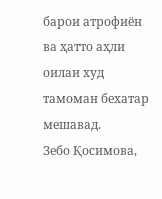барои атрофиён ва ҳатто аҳли оилаи худ тамоман бехатар мешавад.
Зебо Қосимова,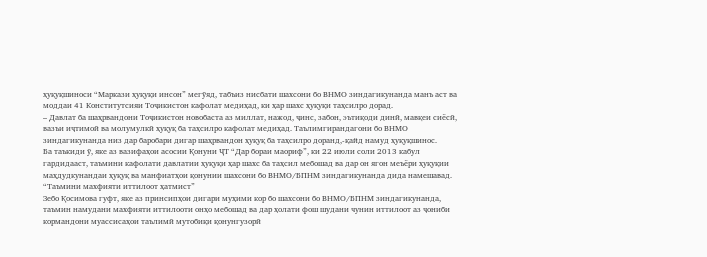ҳуқуқшиноси “Маркази ҳуқуқи инсон” мегӯяд, табъиз нисбати шахсони бо ВНМО зиндагикунанда манъ аст ва моддаи 41 Конститутсияи Тоҷикистон кафолат медиҳад, ки ҳар шахс ҳуқуқи таҳсилро дорад.
– Давлат ба шаҳрвандони Тоҷикистон новобаста аз миллат, нажод, ҷинс, забон, эътиқоди динӣ, мавқеи сиёсӣ, вазъи иҷтимоӣ ва молумулкӣ ҳуқуқ ба таҳсилро кафолат медиҳад. Таълимгирандагони бо ВНМО зиндагикунанда низ дар баробари дигар шаҳрвандон ҳуқуқ ба таҳсилро доранд,-қайд намуд ҳуқуқшинос.
Ба таъкиди ӯ, яке аз вазифаҳои асосии Қонуни ҶТ “Дар бораи маориф”, ки 22 июли соли 2013 кабул гардидааст, таъмини кафолати давлатии ҳуқуқи ҳар шахс ба таҳсил мебошад ва дар он ягон меъёри ҳуқуқии маҳдудкунандаи ҳуқуқ ва манфиатҳои қонунии шахсони бо ВНМО/БПНМ зиндагикунанда дида намешавад.
“Таъмини махфияти иттилоот ҳатмист”
Зебо Қосимова гуфт, яке аз принсипҳои дигари муҳими кор бо шахсони бо ВНМО/БПНМ зиндагикунанда, таъмин намудани махфияти иттилооти онҳо мебошад ва дар ҳолати фош шудани чунин иттилоот аз ҷониби кормандони муассисаҳои таълимӣ мутобиқи қонунгузорӣ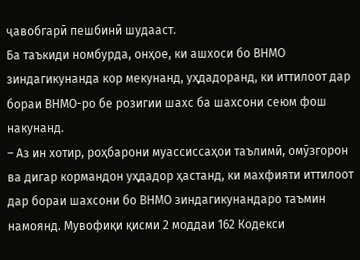ҷавобгарӣ пешбинӣ шудааст.
Ба таъкиди номбурда, онҳое, ки ашхоси бо ВНМО зиндагикунанда кор мекунанд, уҳдадоранд, ки иттилоот дар бораи ВНМО-ро бе розигии шахс ба шахсони сеюм фош накунанд.
– Аз ин хотир, роҳбарони муассиссаҳои таълимӣ, омӯзгорон ва дигар кормандон уҳдадор ҳастанд, ки махфияти иттилоот дар бораи шахсони бо ВНМО зиндагикунандаро таъмин намоянд. Мувофиқи қисми 2 моддаи 162 Кодекси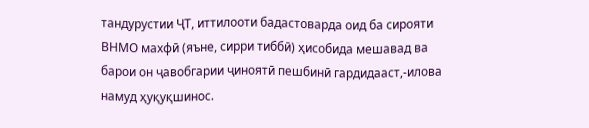тандурустии ҶТ, иттилооти бадастоварда оид ба сирояти ВНМО махфӣ (яъне, сирри тиббӣ) ҳисобида мешавад ва барои он ҷавобгарии ҷиноятӣ пешбинӣ гардидааст,-илова намуд ҳуқуқшинос.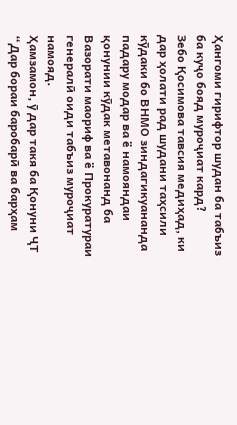Ҳангоми гирифтор шудан ба табъиз ба куҷо бояд муроҷиат кард?
Зебо Қосимова тавсия медиҳад, ки дар ҳолати рад шудани таҳсили кӯдаки бо ВНМО зиндагикуананда падару модар ва ё намояндаи қонунии кӯдак метавонанд ба Вазорати маориф ва ё Прокуратураи генералӣ оиди табъиз муроҷиат намояд.
Ҳамзамон, ӯ дар такя ба Қонуни ҶТ “Дар бораи баробарӣ ва барҳам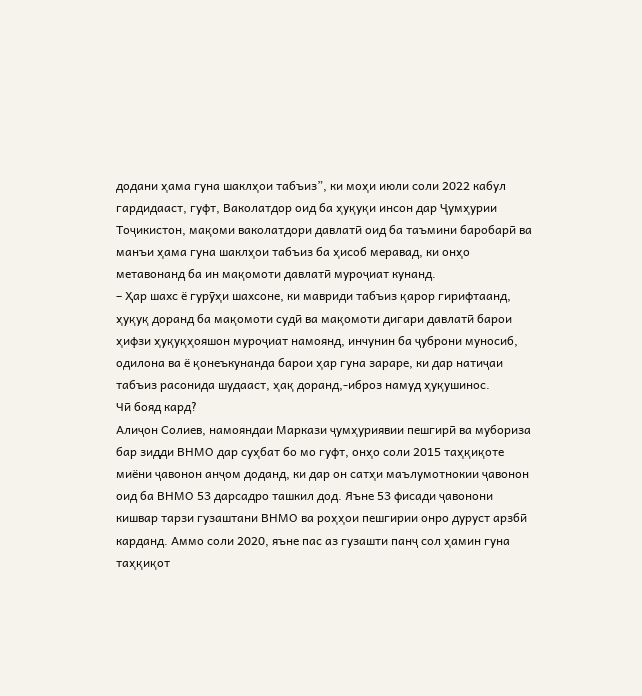додани ҳама гуна шаклҳои табъиз”, ки моҳи июли соли 2022 кабул гардидааст, гуфт, Ваколатдор оид ба ҳуқуқи инсон дар Ҷумҳурии Тоҷикистон, мақоми ваколатдори давлатӣ оид ба таъмини баробарӣ ва манъи ҳама гуна шаклҳои табъиз ба ҳисоб меравад, ки онҳо метавонанд ба ин мақомоти давлатӣ муроҷиат кунанд.
– Ҳар шахс ё гурӯҳи шахсоне, ки мавриди табъиз қарор гирифтаанд, ҳуқуқ доранд ба мақомоти судӣ ва мақомоти дигари давлатӣ барои ҳифзи ҳуқуқҳояшон муроҷиат намоянд, инчунин ба ҷуброни муносиб, одилона ва ё қонеъкунанда барои ҳар гуна зараре, ки дар натиҷаи табъиз расонида шудааст, ҳақ доранд,-иброз намуд ҳуқушинос.
Чӣ бояд кард?
Алиҷон Солиев, намояндаи Маркази ҷумҳуриявии пешгирӣ ва мубориза бар зидди ВНМО дар суҳбат бо мо гуфт, онҳо соли 2015 таҳқиқоте миёни ҷавонон анҷом доданд, ки дар он сатҳи маълумотнокии ҷавонон оид ба ВНМО 53 дарсадро ташкил дод. Яъне 53 фисади ҷавонони кишвар тарзи гузаштани ВНМО ва роҳҳои пешгирии онро дуруст арзбӣ карданд. Аммо соли 2020, яъне пас аз гузашти панҷ сол ҳамин гуна таҳқиқот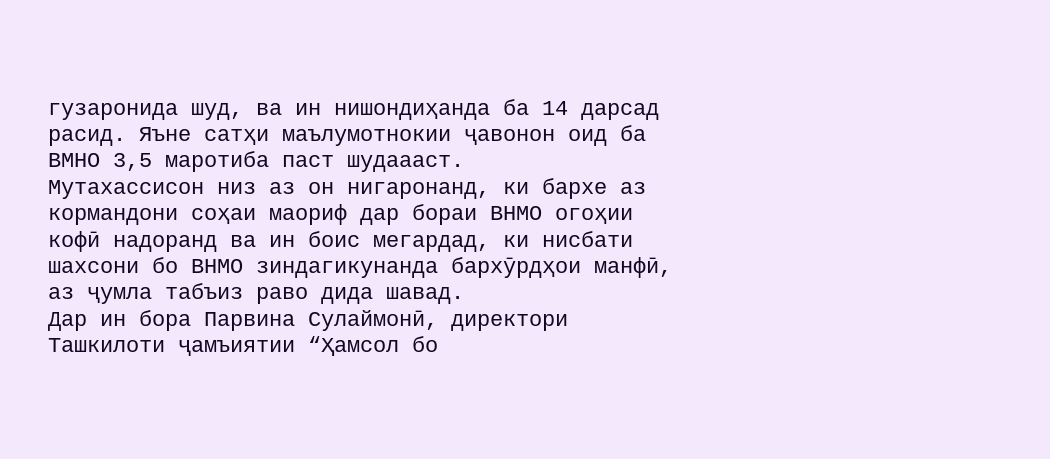гузаронида шуд, ва ин нишондиҳанда ба 14 дарсад расид. Яъне сатҳи маълумотнокии ҷавонон оид ба ВМНО 3,5 маротиба паст шудаааст.
Мутахассисон низ аз он нигаронанд, ки бархе аз кормандони соҳаи маориф дар бораи ВНМО огоҳии кофӣ надоранд ва ин боис мегардад, ки нисбати шахсони бо ВНМО зиндагикунанда бархӯрдҳои манфӣ, аз ҷумла табъиз раво дида шавад.
Дар ин бора Парвина Сулаймонӣ, директори Ташкилоти ҷамъиятии “Ҳамсол бо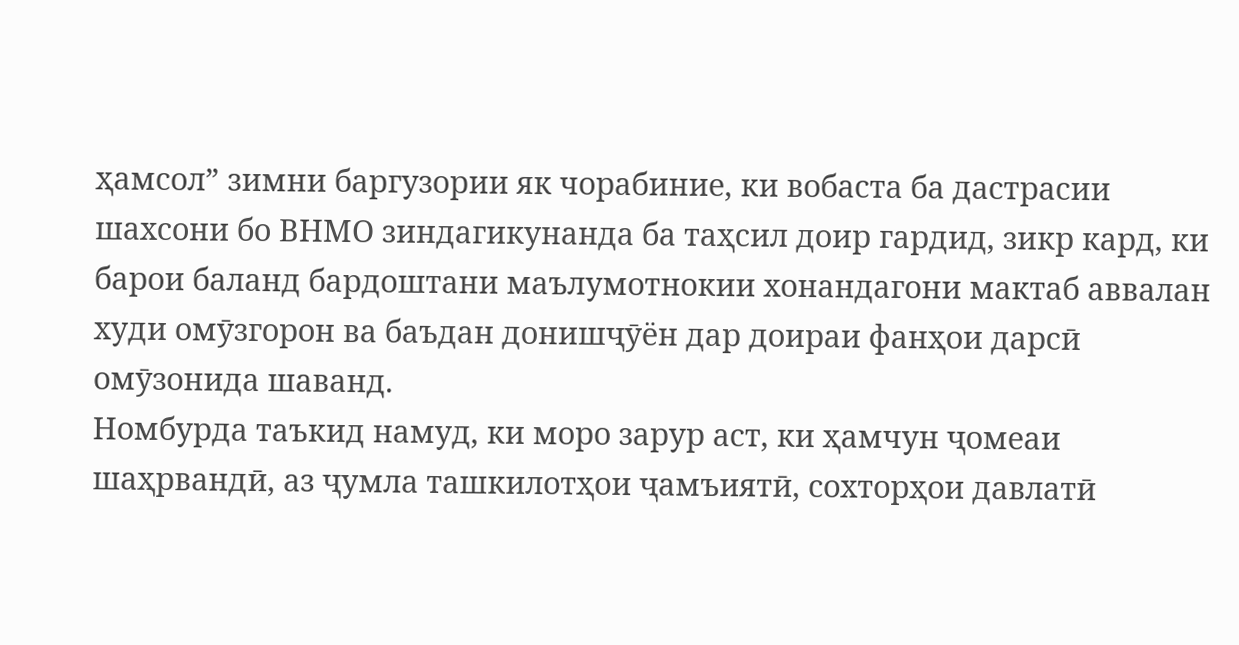ҳамсол” зимни баргузории як чорабиние, ки вобаста ба дастрасии шахсони бо ВНМО зиндагикунанда ба таҳсил доир гардид, зикр кард, ки барои баланд бардоштани маълумотнокии хонандагони мактаб аввалан худи омӯзгорон ва баъдан донишҷӯён дар доираи фанҳои дарсӣ омӯзонида шаванд.
Номбурда таъкид намуд, ки моро зарур аст, ки ҳамчун ҷомеаи шаҳрвандӣ, аз ҷумла ташкилотҳои ҷамъиятӣ, сохторҳои давлатӣ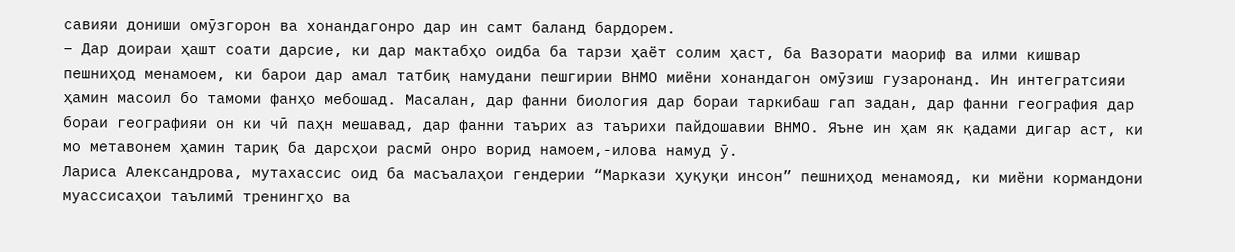савияи дониши омӯзгорон ва хонандагонро дар ин самт баланд бардорем.
– Дар доираи ҳашт соати дарсие, ки дар мактабҳо оидба ба тарзи ҳаёт солим ҳаст, ба Вазорати маориф ва илми кишвар пешниҳод менамоем, ки барои дар амал татбиқ намудани пешгирии ВНМО миёни хонандагон омӯзиш гузаронанд. Ин интегратсияи ҳамин масоил бо тамоми фанҳо мебошад. Масалан, дар фанни биология дар бораи таркибаш гап задан, дар фанни география дар бораи географияи он ки чӣ паҳн мешавад, дар фанни таърих аз таърихи пайдошавии ВНМО. Яъне ин ҳам як қадами дигар аст, ки мо метавонем ҳамин тариқ ба дарсҳои расмӣ онро ворид намоем,-илова намуд ӯ.
Лариса Александрова, мутахассис оид ба масъалаҳои гендерии “Маркази ҳуқуқи инсон” пешниҳод менамояд, ки миёни кормандони муассисаҳои таълимӣ тренингҳо ва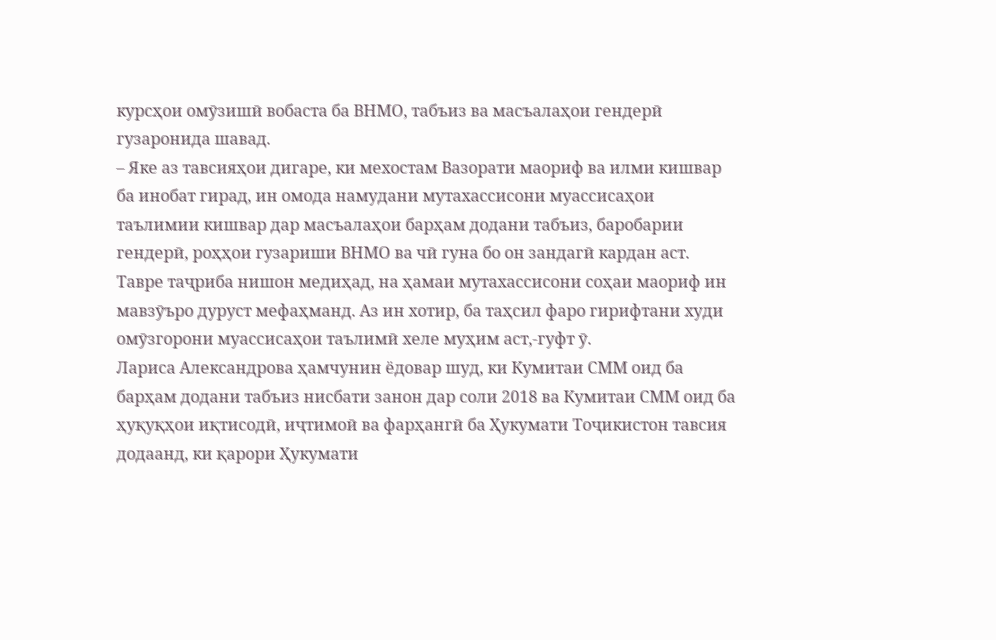курсҳои омӯзишӣ вобаста ба ВНМО, табъиз ва масъалаҳои гендерӣ гузаронида шавад.
– Яке аз тавсияҳои дигаре, ки мехостам Вазорати маориф ва илми кишвар ба инобат гирад, ин омода намудани мутахассисони муассисаҳои таълимии кишвар дар масъалаҳои барҳам додани табъиз, баробарии гендерӣ, роҳҳои гузариши ВНМО ва чӣ гуна бо он зандагӣ кардан аст. Тавре таҷриба нишон медиҳад, на ҳамаи мутахассисони соҳаи маориф ин мавзӯъро дуруст мефаҳманд. Аз ин хотир, ба таҳсил фаро гирифтани худи омӯзгорони муассисаҳои таълимӣ хеле муҳим аст,-гуфт ӯ.
Лариса Александрова ҳамчунин ёдовар шуд, ки Кумитаи СММ оид ба барҳам додани табъиз нисбати занон дар соли 2018 ва Кумитаи СММ оид ба ҳуқуқҳои иқтисодӣ, иҷтимоӣ ва фарҳангӣ ба Ҳукумати Тоҷикистон тавсия додаанд, ки қарори Ҳукумати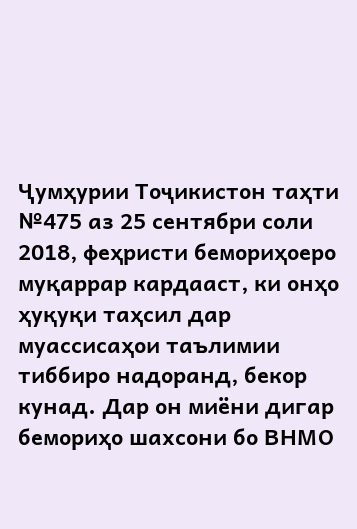Ҷумҳурии Тоҷикистон таҳти №475 аз 25 сентябри соли 2018, феҳристи бемориҳоеро муқаррар кардааст, ки онҳо ҳуқуқи таҳсил дар муассисаҳои таълимии тиббиро надоранд, бекор кунад. Дар он миёни дигар бемориҳо шахсони бо ВНМО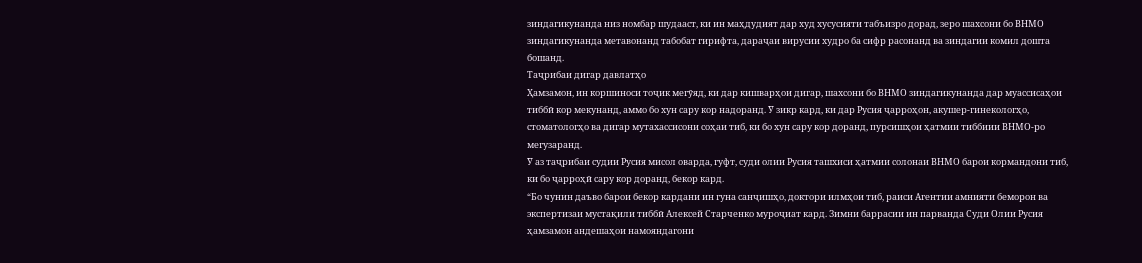зиндагикунанда низ номбар шудааст, ки ин маҳдудият дар худ хусусияти табъизро дорад, зеро шахсони бо ВНМО зиндагикунанда метавонанд табобат гирифта, дараҷаи вирусии худро ба сифр расонанд ва зиндагии комил дошта бошанд.
Таҷрибаи дигар давлатҳо
Ҳамзамон, ин коршиноси тоҷик мегӯяд, ки дар кишварҳои дигар, шахсони бо ВНМО зиндагикунанда дар муассисаҳои тиббӣ кор мекунанд, аммо бо хун сару кор надоранд. Ӯ зикр кард, ки дар Русия ҷарроҳон, акушер-гинекологҳо, стоматологҳо ва дигар мутахассисони соҳаи тиб, ки бо хун сару кор доранд, пурсишҳои ҳатмии тиббиии ВНМО-ро мегузаранд.
Ӯ аз таҷрибаи судии Русия мисол оварда, гуфт, суди олии Русия ташхиси ҳатмии солонаи ВНМО барои кормандони тиб, ки бо ҷарроҳӣ сару кор доранд, бекор кард.
“Бо чунин даъво барои бекор кардани ин гуна санҷишҳо, доктори илмҳои тиб, раиси Агентии амнияти беморон ва экспертизаи мустақили тиббӣ Алексей Старченко муроҷиат кард. Зимни баррасии ин парванда Суди Олии Русия ҳамзамон андешаҳои намояндагони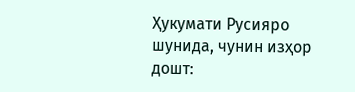Ҳукумати Русияро шунида, чунин изҳор дошт: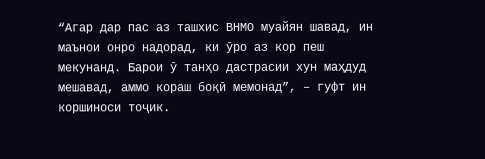“Агар дар пас аз ташхис ВНМО муайян шавад, ин маънои онро надорад, ки ӯро аз кор пеш мекунанд. Барои ӯ танҳо дастрасии хун маҳдуд мешавад, аммо кораш боқӣ мемонад”, – гуфт ин коршиноси тоҷик.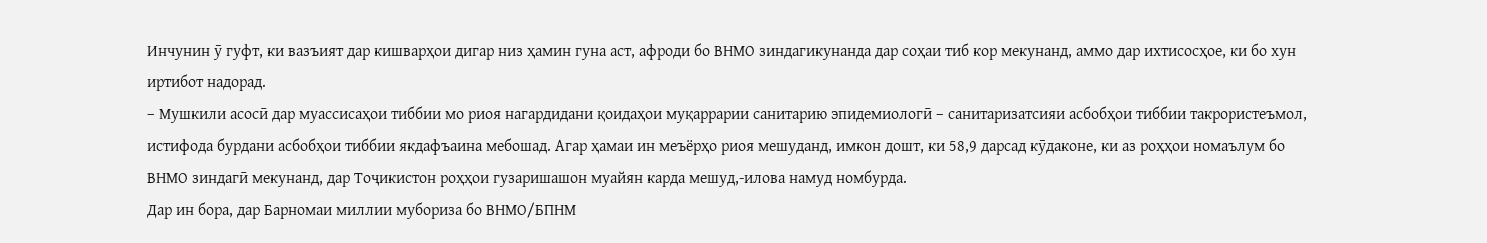Инчунин ӯ гуфт, ки вазъият дар кишварҳои дигар низ ҳамин гуна аст, афроди бо ВНМО зиндагикунанда дар соҳаи тиб кор мекунанд, аммо дар ихтисосҳое, ки бо хун иртибот надорад.
– Мушкили асосӣ дар муассисаҳои тиббии мо риоя нагардидани қоидаҳои муқаррарии санитарию эпидемиологӣ – санитаризатсияи асбобҳои тиббии такрористеъмол, истифода бурдани асбобҳои тиббии якдафъаина мебошад. Агар ҳамаи ин меъёрҳо риоя мешуданд, имкон дошт, ки 58,9 дарсад кӯдаконе, ки аз роҳҳои номаълум бо ВНМО зиндагӣ мекунанд, дар Тоҷикистон роҳҳои гузаришашон муайян карда мешуд,-илова намуд номбурда.
Дар ин бора, дар Барномаи миллии мубориза бо ВНМО/БПНМ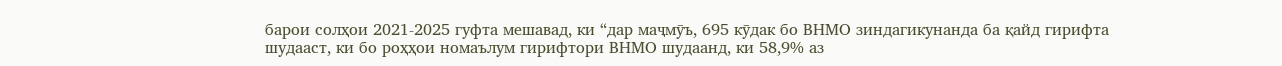барои солҳои 2021-2025 гуфта мешавад, ки “дар маҷмӯъ, 695 кӯдак бо ВНМО зиндагикунанда ба қайд гирифта шудааст, ки бо роҳҳои номаълум гирифтори ВНМО шудаанд, ки 58,9% аз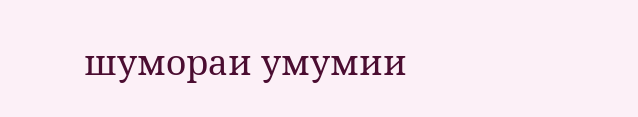шумораи умумии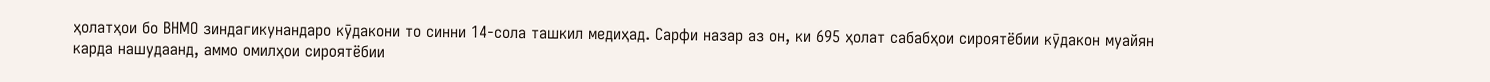ҳолатҳои бо ВНМО зиндагикунандаро кӯдакони то синни 14-сола ташкил медиҳад. Сарфи назар аз он, ки 695 ҳолат сабабҳои сироятёбии кӯдакон муайян карда нашудаанд, аммо омилҳои сироятёбии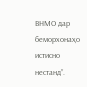ВНМО дар беморхонаҳо истисно нестанд”.